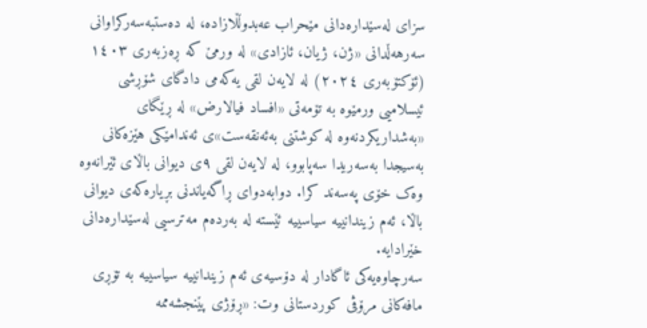سزای لەسێدارەدانی مێحراب عەبدوڵڵازادە، لە دەستبەسەرکراوانی سەرهەڵدانی «ژن، ژیان، ئازادی» لە ورمێ کە ڕەزبەری ١٤٠٣ (ئۆکتۆبەری ٢٠٢٤) لە لایەن لقی یەکەمی دادگای شۆڕشی ئیسلامیی ورمێوە بە تۆمەتی «افساد فیالارض» لە ڕێگای «بەشداریکردنەوە لە کوشتنی بەئەنقەست»ی ئەندامێکی هێزەکانی بەسیجدا بەسەریدا سەپابوو، لە لایەن لقی ٩ی دیوانی باڵای ئێرانەوە وەک خۆی پەسەند کرا. دوابەدوای ڕاگەیاندنی بڕیارەکەی دیوانی باڵا، ئەم زیندانییە سیاسییە ئێستە لە بەردەم مەترسیی لەسێدارەدانی خێرادایە.
سەرچاوەیەکی ئاگادار لە دۆسیەی ئەم زیندانییە سیاسییە بە تۆڕی مافەکانی مرۆڤی کوردستانی وت: «ڕۆژی پێنجشەممە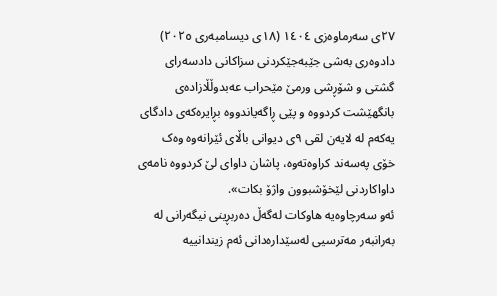٢٧ی سەرماوەزی ١٤٠٤ (١٨ی دیسامبەری ٢٠٢٥) دادوەری بەشی جێبەجێکردنی سزاکانی دادسەرای گشتی و شۆڕشی ورمێ مێحراب عەبدوڵڵازادەی بانگهێشت کردووە و پێی ڕاگەیاندووە بڕایرەکەی دادگای یەکەم لە لایەن لقی ٩ی دیوانی باڵای ئێرانەوە وەک خۆی پەسەند کراوەتەوە، پاشان داوای لێ کردووە نامەی داواکاردنی لێخۆشبوون واژۆ بکات».
ئەو سەرچاوەیە هاوکات لەگەڵ دەربڕینی نیگەرانی لە بەرانبەر مەترسیی لەسێدارەدانی ئەم زیندانییە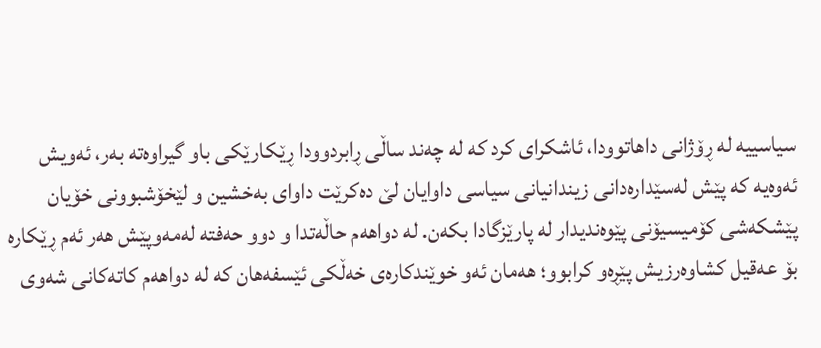سیاسییە لە ڕۆژانی داهاتوودا، ئاشکرای کرد کە لە چەند ساڵی ڕابردوودا ڕێکارێکی باو گیراوەتە بەر، ئەویش ئەوەیە کە پێش لەسێدارەدانی زیندانیانی سیاسی داوایان لێ دەکرێت داوای بەخشین و لێخۆشبوونی خۆیان پێشکەشی کۆمیسیۆنی پێوەندیدار لە پارێزگادا بکەن. لە دواهەم حاڵەتدا و دوو حەفتە لەمەوپێش هەر ئەم ڕێکارە بۆ عەقیل کشاوەرزیش پێڕەو کرابوو؛ هەمان ئەو خوێندکارەی خەڵکی ئێسفەهان کە لە دواهەم کاتەکانی شەوی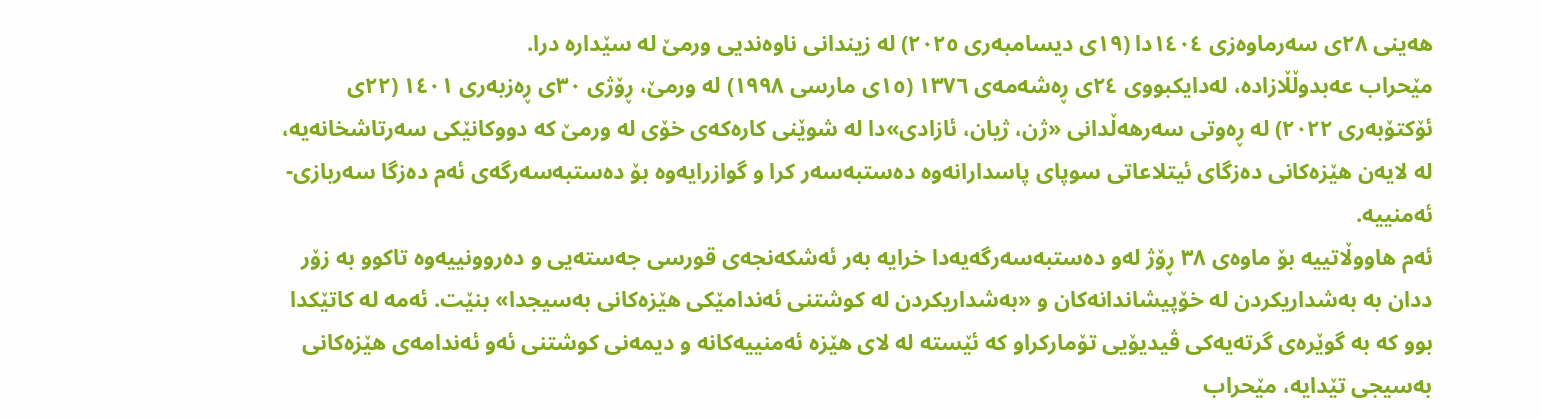هەینی ٢٨ی سەرماوەزی ١٤٠٤دا (١٩ی دیسامبەری ٢٠٢٥) لە زیندانی ناوەندیی ورمێ لە سێدارە درا.
مێحراب عەبدوڵڵازاده، لەدایکبووی ٢٤ی ڕەشەمەی ١٣٧٦ (١٥ی مارسی ١٩٩٨) لە ورمێ، ڕۆژی ٣٠ی ڕەزبەری ١٤٠١ (٢٢ی ئۆکتۆبەری ٢٠٢٢) لە ڕەوتی سەرهەڵدانی «ژن، ژیان، ئازادی»دا لە شوێنی کارەکەی خۆی لە ورمێ کە دووکانێکی سەرتاشخانەیە، لە لایەن هێزەکانی دەزگای ئیتلاعاتی سوپای پاسدارانەوە دەستبەسەر کرا و گوازرایەوە بۆ دەستبەسەرگەی ئەم دەزگا سەربازی-ئەمنییە.
ئەم هاووڵاتییە بۆ ماوەی ٣٨ ڕۆژ لەو دەستبەسەرگەیەدا خرایە بەر ئەشکەنجەی قورسی جەستەیی و دەروونییەوە تاکوو بە زۆر ددان بە بەشداریکردن لە خۆپیشاندانەکان و «بەشداریکردن لە کوشتنی ئەندامێکی هێزەکانی بەسیجدا» بنێت. ئەمە لە کاتێکدا بوو کە بە گوێرەی گرتەیەکی ڤیدیۆیی تۆمارکراو کە ئێستە لە لای هێزە ئەمنییەکانە و دیمەنی کوشتنی ئەو ئەندامەی هێزەکانی بەسیجی تێدایە، مێحراب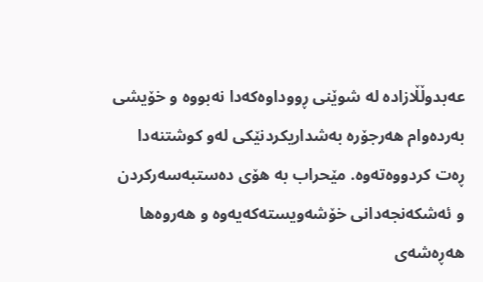عەبدوڵڵازادە لە شوێنی ڕووداوەکەدا نەبووە و خۆیشی بەردەوام هەرجۆرە بەشداریکردنێکی لەو کوشتنەدا ڕەت کردووەتەوە. مێحراب بە هۆی دەستبەسەرکردن و ئەشکەنجەدانی خۆشەویستەکەیەوە و هەروەها هەڕەشەی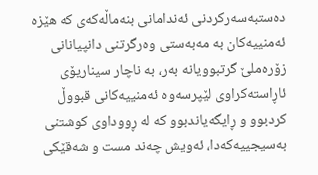دەستبەسەرکردنی ئەندامانی بنەماڵەکەی کە هێزە ئەمنییەکان بە مەبەستی وەرگرتنی دانپیانانی زۆرەملێ گرتبوویانە بەر، بە ناچار سیناریۆی ئاڕاستەکراوی لێپرسەوە ئەمنییەکانی قبووڵ کردبوو و ڕایگەیاندبوو کە لە ڕووداوی کوشتنی بەسیجییەکەدا، ئەویش چەند مست و شەقێکی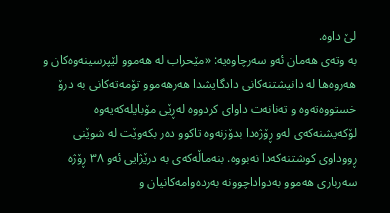لێ داوە.
بە وتەی هەمان ئەو سەرچاوەیە: «مێحراب لە هەموو لێپرسینەوەکان و هەروەها لە دانیشتنەکانی دادگایشدا هەرهەموو تۆمەتەکانی بە درۆ خستووەتەوە و تەنانەت داوای کردووە لەڕێی مۆبایلەکەیەوە لۆکەیشنەکەی لەو ڕۆژەدا بدۆزنەوە تاکوو دەر بکەوێت لە شوێنی ڕووداوی کوشتنەکەدا نەبووە. بنەماڵەکەی بە درێژایی ئەو ٣٨ ڕۆژە سەرباری هەموو بەدواداچوونە بەردەوامەکانیان و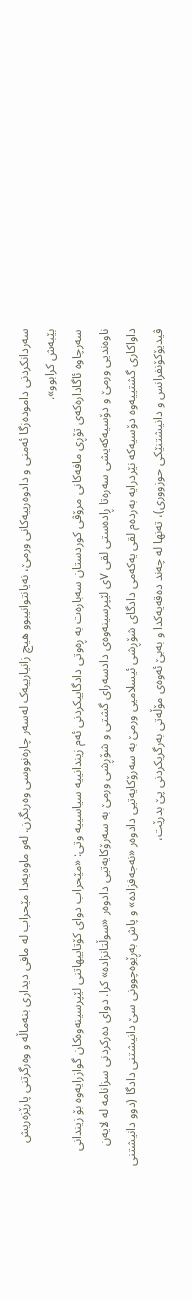سەردانکردنی دامودەزگا ئەمنی و دادوەرییەکانی ورمێ، نەیانتوانیبوو هیچ زانیارییەک لەسەر چارەنووسی وەربگرن. لەو ماوەیەدا مێحراب لە مافی دیداری بنەماڵە و وەرگرتنی پارێزەریش بێبەش کرابوو».
سەرچاوە ئاگادارەکەی تۆڕی مافەکانی مرۆڤی کوردستان سەبارەت بە ڕەوتی دادگاییکردنی ئەم زیندانییە سیاسییە وتی: «مێحراب دوای کۆتاییهاتنی لێپرسینەوەکان گوازرایەوە بۆ زیندانی ناوەندیی ورمێ و دۆسیەکەیشی سەرەتا ڕادەستی لقی ٧ی لێپرسینەوەی دادسەرای گشتی و شۆڕشی ورمێ بە سەرۆکایەتیی دادوەر «سوڵتانزادە» کرا. دوای دەرکردنی سزانامە لە لایەن داواکاری گشتییەوە دۆسیەکە نێردرایە بەردەم لقی یەکەمی دادگای شۆڕشی ئیسلامیی ورمێ بە سەرۆکایەتیی دادوەر «نەجەفزادە» و پاش بەڕێوەچوونی سێ دانیشتنی دادگا (دوو دانیشتنی ڤیدیۆکۆنفرانس و دانیشتنێکی حوزووری)، تەنها لە چەند دەقەیەکدا و بەبێ ئەوەی مۆڵەتی بەرگریکردنی پێ بدرێت،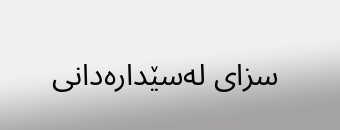سزای لەسێدارەدانی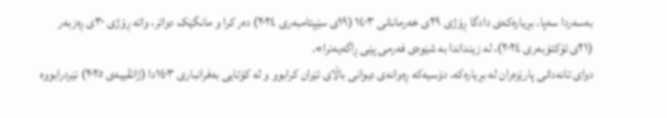بەسەردا سەپا. بڕیارەکەی دادگا ڕۆژی ٢٩ی خەرمانانی ١٤٠٣ (١٩ی سێپتامبەری ٢٠٢٤) دەر کرا و مانگێک دواتر، واتە ڕۆژی ٣٠ی ڕەزبەر (٢١ی ئۆکتۆبەری ٢٠٢٤)، لە زینداندا بە شێوەی فەرمی پێی ڕاگەیەنرا».
دوای تانەدانی پارێزەران لە بڕیارەکە، دۆسیەکە ڕەوانەی دیوانی باڵای ئێران کرابوو و لە کۆتایی بەفرانباری ١٤٠٣دا (ژانڤییەی ٢٠٢٥) نێردرابووە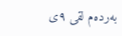بەردەم لقی ٩ی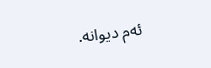ئەم دیوانە.